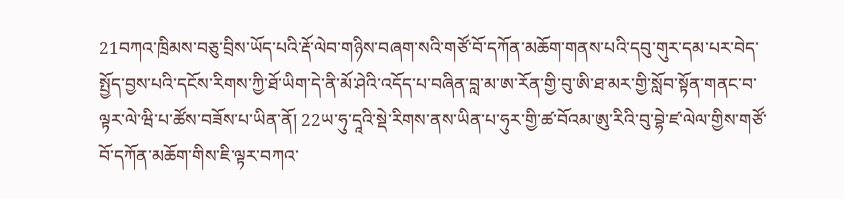21བཀའ་ཁྲིམས་བཅུ་བྲིས་ཡོད་པའི་རྡོ་ལེབ་གཉིས་བཞག་སའི་གཙོ་བོ་དཀོན་མཆོག་གནས་པའི་དབུ་གུར་དམ་པར་བེད་སྤྱོད་བྱས་པའི་དངོས་རིགས་ཀྱི་ཐོ་ཡིག་དེ་ནི་མོ་ཤེའི་འདོད་པ་བཞིན་བླ་མ་ཨ་རོན་གྱི་བུ་ཨི་ཐ་མར་གྱི་སློབ་སྟོན་གནང་བ་ལྟར་ལེ་ཝི་པ་ཚོས་བཟོས་པ་ཡིན་ནོ། 22ཡ་ཧུ་དཱའི་སྡེ་རིགས་ནས་ཡིན་པ་ཧུར་གྱི་ཚ་བོའམ་ཨུ་རིའི་བུ་བྷེ་ཛ་ལེལ་གྱིས་གཙོ་བོ་དཀོན་མཆོག་གིས་ཇི་ལྟར་བཀའ་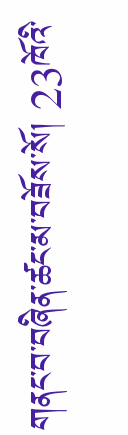གནང་བ་བཞིན་ཚང་མ་བཟོས་སོ། 23ཁོའི་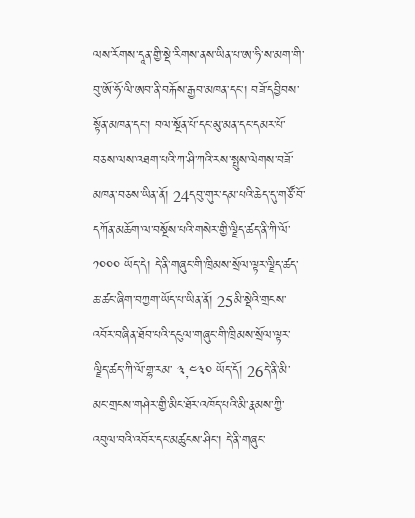ལས་རོགས་དཱན་གྱི་སྡེ་རིགས་ནས་ཡིན་པ་ཨ་ཧི་ས་མག་གི་བུ་ཨོ་ཧོ་ལི་ཨབ་ནི་བརྐོས་རྒྱབ་མཁན་དང་། བཟོ་དབྱིབས་སྟོན་མཁན་དང་། བལ་སྔོན་པོ་དང་མུ་མན་དང་དམར་པོ་བཅས་ལས་འཐག་པའི་ཀ་ཤི་ཀའི་རས་སྤུས་ལེགས་བཟོ་མཁན་བཅས་ཡིན་ནོ། 24དབུ་གུར་དམ་པའི་ཆེད་དུ་གཙོ་བོ་དཀོན་མཆོག་ལ་བསྔོས་པའི་གསེར་གྱི་ལྗིད་ཚད་ནི་ཀི་ལོ་ ༡༠༠༠ ཡོད་དེ། དེ་ནི་གཞུང་གི་ཁྲིམས་སྲོལ་ལྟར་ལྗིད་ཚད་ཆ་ཚང་ཞིག་བཀྱག་ཡོད་པ་ཡིན་ནོ། 25མི་སྡེའི་གྲངས་འབོར་བཞིན་ཐོབ་པའི་དངུལ་གཞུང་གི་ཁྲིམས་སྲོལ་ལྟར་ལྗིད་ཚད་ཀི་ལོ་གྷ་རམ་ ༣,༤༣༠ ཡོད་དོ། 26དེ་ནི་མི་མང་གྲངས་གཤེར་གྱི་མིང་ཐོར་འཁོད་པའི་མི་རྣམས་ཀྱི་འབུལ་བའི་འབོར་དང་མཚུངས་ཤིང་། དེ་ནི་གཞུང་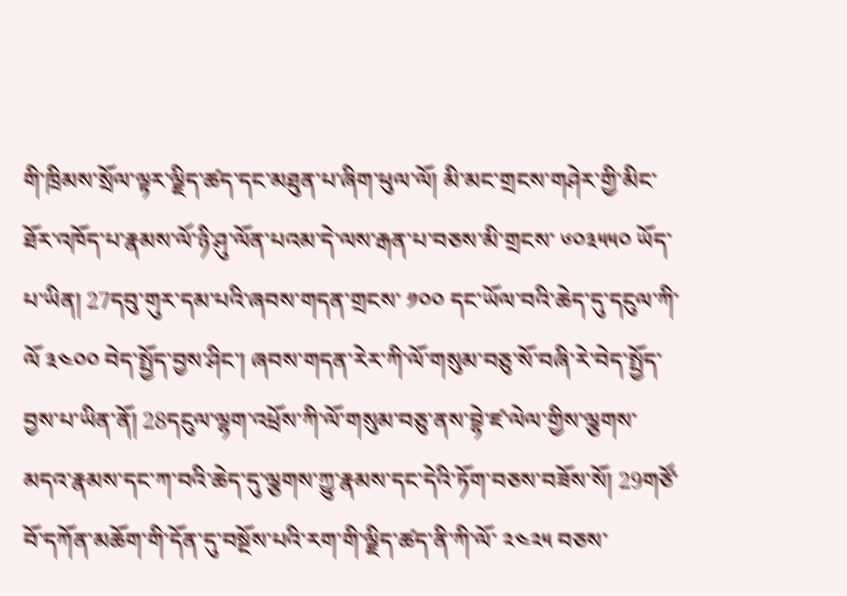གི་ཁྲིམས་སྲོལ་ལྟར་ལྗིད་ཚད་དང་མཐུན་པ་ཞིག་ཕུལ་ལོ། མི་མང་གྲངས་གཤེར་གྱི་མིང་ཐོར་འཁོད་པ་རྣམས་ལོ་ཉི་ཤུ་ལོན་པའམ་དེ་ལས་རྒན་པ་བཅས་མི་གྲངས་ ༦༠༣༥༥༠ ཡོད་པ་ཡིན། 27དབུ་གུར་དམ་པའི་ཞབས་གདན་གྲངས་ ༡༠༠ དང་ཡོལ་བའི་ཆེད་དུ་དངུལ་ཀི་ལོ ༣༤༠༠ བེད་སྤྱོད་བྱས་ཤིང་། ཞབས་གདན་རེར་ཀི་ལོ་གསུམ་བཅུ་སོ་བཞི་རེ་བེད་སྤྱོད་བྱས་པ་ཡིན་ནོ། 28དངུལ་ལྷག་འཕྲོས་ཀི་ལོ་གསུམ་བཅུ་ནས་བྷེ་ཛ་ལེལ་གྱིས་ལྕགས་མདའ་རྣམས་དང་ཀ་བའི་ཆེད་དུ་ལྕགས་ཀྱུ་རྣམས་དང་དེའི་ཏོག་བཅས་བཟོས་སོ། 29གཙོ་བོ་དཀོན་མཆོག་གི་དོན་དུ་བསྔོས་པའི་རག་གི་ལྗིད་ཚད་ནི་ཀི་ལོ་ ༢༤༢༥ བཅས་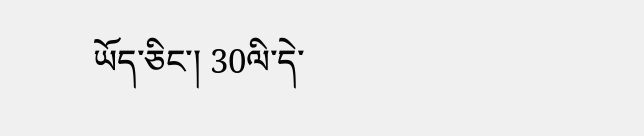ཡོད་ཅིང་། 30ལི་དེ་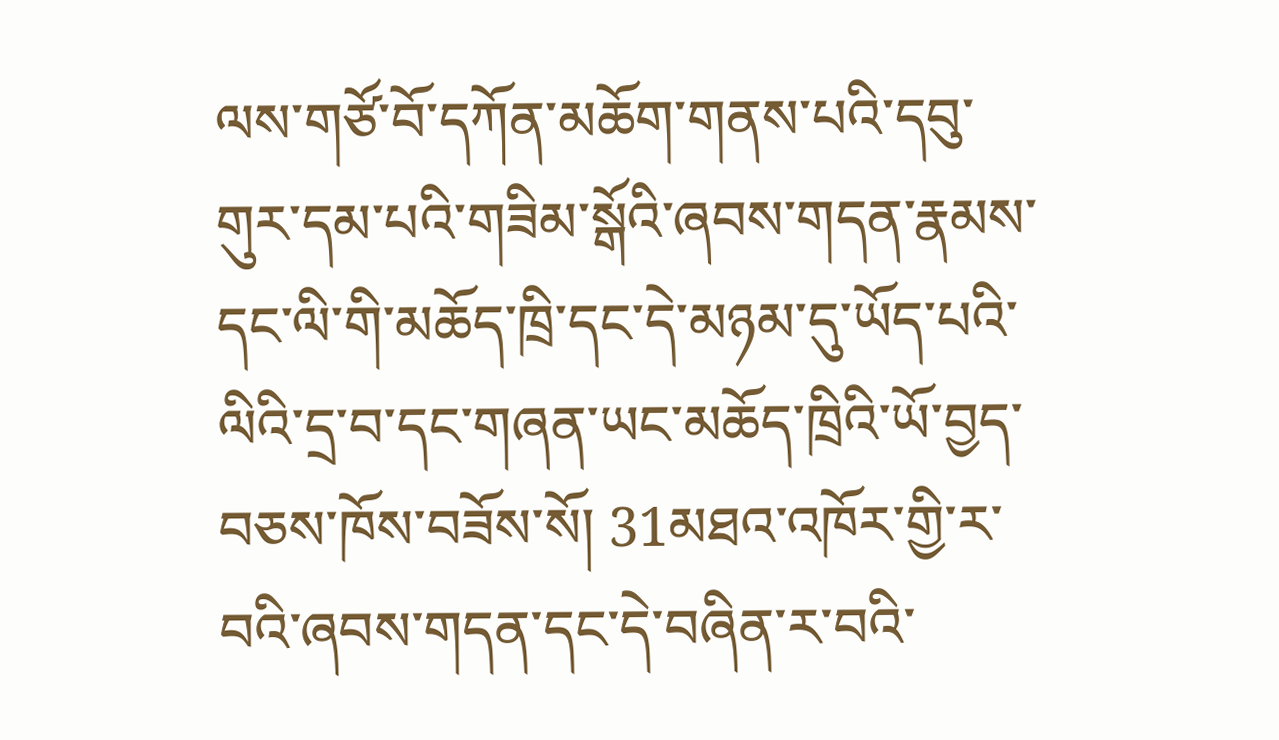ལས་གཙོ་བོ་དཀོན་མཆོག་གནས་པའི་དབུ་གུར་དམ་པའི་གཟིམ་སྒོའི་ཞབས་གདན་རྣམས་དང་ལི་གི་མཆོད་ཁྲི་དང་དེ་མཉམ་དུ་ཡོད་པའི་ལིའི་དྲ་བ་དང་གཞན་ཡང་མཆོད་ཁྲིའི་ཡོ་བྱད་བཅས་ཁོས་བཟོས་སོ། 31མཐའ་འཁོར་གྱི་ར་བའི་ཞབས་གདན་དང་དེ་བཞིན་ར་བའི་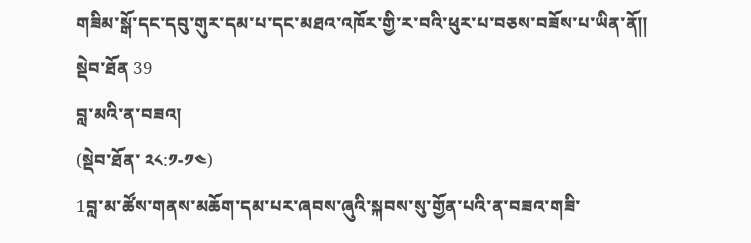གཟིམ་སྒོ་དང་དབུ་གུར་དམ་པ་དང་མཐའ་འཁོར་གྱི་ར་བའི་ཕུར་པ་བཅས་བཟོས་པ་ཡིན་ནོ༎
སྡེབ་ཐོན 39
བླ་མའི་ན་བཟའ།
(སྡེབ་ཐོན་ ༢༨:༡-༡༤)
1བླ་མ་ཚོས་གནས་མཆོག་དམ་པར་ཞབས་ཞུའི་སྐབས་སུ་གྱོན་པའི་ན་བཟའ་གཟི་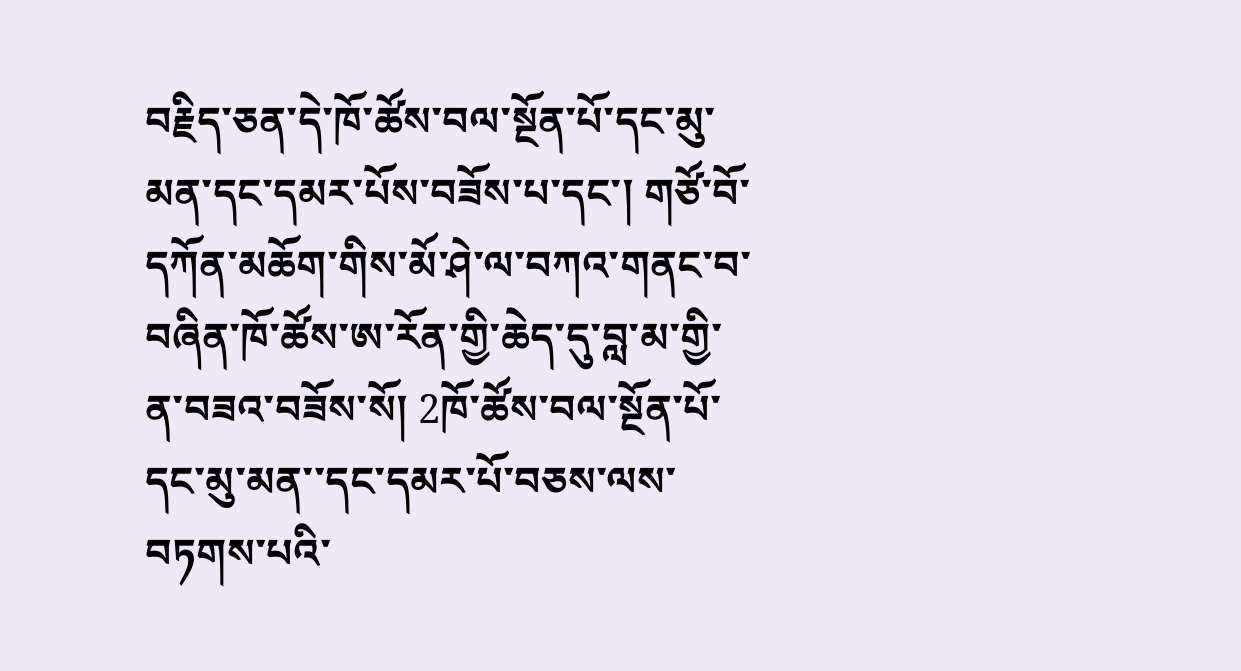བརྗིད་ཅན་དེ་ཁོ་ཚོས་བལ་སྔོན་པོ་དང་མུ་མན་དང་དམར་པོས་བཟོས་པ་དང་། གཙོ་བོ་དཀོན་མཆོག་གིས་མོ་ཤེ་ལ་བཀའ་གནང་བ་བཞིན་ཁོ་ཚོས་ཨ་རོན་གྱི་ཆེད་དུ་བླ་མ་གྱི་ན་བཟའ་བཟོས་སོ། 2ཁོ་ཚོས་བལ་སྔོན་པོ་དང་མུ་མན་་དང་དམར་པོ་བཅས་ལས་བཏགས་པའི་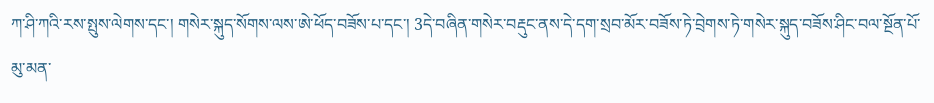ཀ་ཤི་ཀའི་རས་སྤུས་ལེགས་དང་། གསེར་སྐུད་སོགས་ལས་ཨེ་ཕོད་བཟོས་པ་དང་། 3དེ་བཞིན་གསེར་བརྡུང་ནས་དེ་དག་སྲབ་མོར་བཟོས་ཏེ་བྲེགས་ཏེ་གསེར་སྐུད་བཟོས་ཤིང་བལ་སྔོན་པོ་མུ་མན་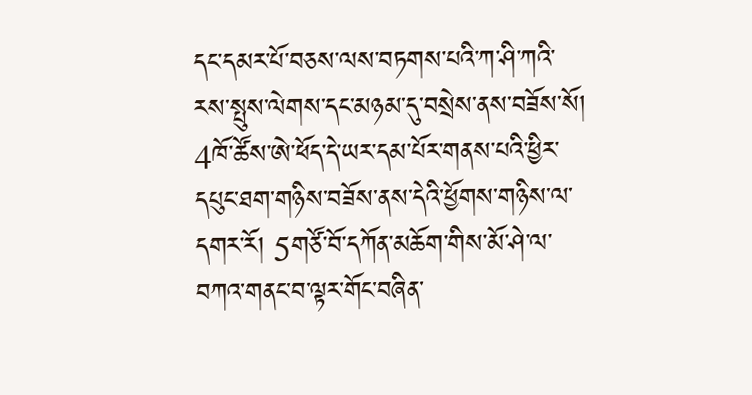དང་དམར་པོ་བཅས་ལས་བཏགས་པའི་ཀ་ཤི་ཀའི་རས་སྤུས་ལེགས་དང་མཉམ་དུ་བསྲེས་ནས་བཟོས་སོ། 4ཁོ་ཚོས་ཨེ་ཕོད་དེ་ཡར་དམ་པོར་གནས་པའི་ཕྱིར་དཔུང་ཐག་གཉིས་བཟོས་ནས་དེའི་ཕྱོགས་གཉིས་ལ་དགར་རོ། 5གཙོ་བོ་དཀོན་མཆོག་གིས་མོ་ཤེ་ལ་བཀའ་གནང་བ་ལྟར་གོང་བཞིན་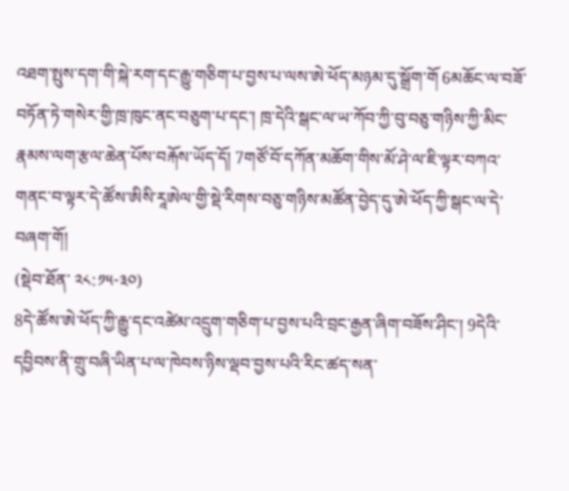འཐག་སྤུས་དག་གི་སྐེ་རག་དང་རྒྱུ་གཅིག་པ་བྱས་པ་ལས་ཨེ་ཕོད་མཉམ་དུ་སྒྲོག་གོ 6མཆོང་ལ་བཟོ་བཏོན་ཏེ་གསེར་གྱི་ཁྲ་ཁུང་ནང་བཅུག་པ་དང་། ཁྲ་དེའི་སྒང་ལ་ཡ་ཀོབ་ཀྱི་བུ་བཅུ་གཉིས་ཀྱི་མིང་རྣམས་ལག་རྩལ་ཆེན་པོས་བརྐོས་ཡོད་དོ། 7གཙོ་བོ་དཀོན་མཆོག་གིས་མོ་ཤེ་ལ་ཇི་ལྟར་བཀའ་གནང་བ་ལྟར་དེ་ཚོས་ཨིསི་རཱཨེལ་གྱི་སྡེ་རིགས་བཅུ་གཉིས་མཚོན་བྱེད་དུ་ཨེ་ཕོད་ཀྱི་སྒང་ལ་དེ་བཞག་གོ།
(སྡེབ་ཐོན་ ༢༨:༡༥-༣༠)
8དེ་ཚོས་ཨེ་ཕོད་ཀྱི་རྒྱུ་དང་འཚེམ་འདྲུག་གཅིག་པ་བྱས་པའི་བྲང་རྒྱན་ཞིག་བཟོས་ཤིང་། 9དེའི་དབྱིབས་ནི་གྲུ་བཞི་ཡིན་པ་ལ་ཁེབས་ཉིས་ལྡབ་བྱས་པའི་རིང་ཚད་སན་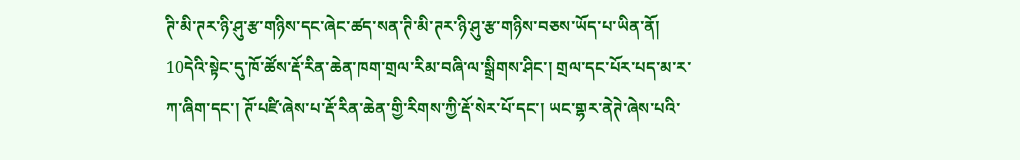ཊི་མི་ཊར་ཉི་ཤུ་རྩ་གཉིས་དང་ཞེང་ཚད་སན་ཊི་མི་ཊར་ཉི་ཤུ་རྩ་གཉིས་བཅས་ཡོད་པ་ཡིན་ནོ། 10དེའི་སྟེང་དུ་ཁོ་ཚོས་རྡོ་རིན་ཆེན་ཁག་གྲལ་རིམ་བཞི་ལ་སྒྲིགས་ཤིང་། གྲལ་དང་པོར་པད་མ་ར་ཀ་ཞིག་དང་། ཊོ་པཛི་ཞེས་པ་རྡོ་རིན་ཆེན་གྱི་རིགས་ཀྱི་རྡོ་སེར་པོ་དང་། ཡང་གྷར་ནེཊེ་ཞེས་པའི་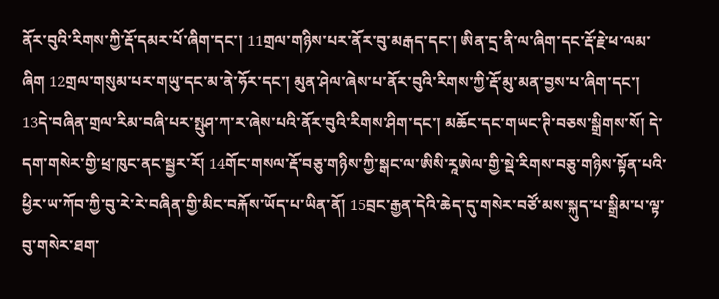ནོར་བུའི་རིགས་ཀྱི་རྡོ་དམར་པོ་ཞིག་དང་། 11གྲལ་གཉིས་པར་ནོར་བུ་མརྒད་དང་། ཨིན་དྲ་ནི་ལ་ཞིག་དང་རྡོ་རྗེ་ཕ་ལམ་ཞིག 12གྲལ་གསུམ་པར་གཡུ་དང་མ་ནེ་ཧོར་དང་། མུན་ཤེལ་ཞེས་པ་ནོར་བུའི་རིགས་ཀྱི་རྡོ་མུ་མན་བྱས་པ་ཞིག་དང་། 13དེ་བཞིན་གྲལ་རིམ་བཞི་པར་སྤུཤ་ཀ་ར་ཞེས་པའི་ནོར་བུའི་རིགས་ཤིག་དང་། མཆོང་དང་གཡང་ཊི་བཅས་སྒྲིགས་སོ། དེ་དག་གསེར་གྱི་ཕྲ་ཁུང་ནང་སྦྱར་རོ། 14གོང་གསལ་རྡོ་བཅུ་གཉིས་ཀྱི་སྒང་ལ་ཨིསི་རཱཨེལ་གྱི་སྡེ་རིགས་བཅུ་གཉིས་སྟོན་པའི་ཕྱིར་ཡ་ཀོབ་ཀྱི་བུ་རེ་རེ་བཞིན་གྱི་མིང་བརྐོས་ཡོད་པ་ཡིན་ནོ། 15བྲང་རྒྱན་དེའི་ཆེད་དུ་གསེར་བཙོ་མས་སྐུད་པ་སྒྲིམ་པ་ལྟ་བུ་གསེར་ཐག་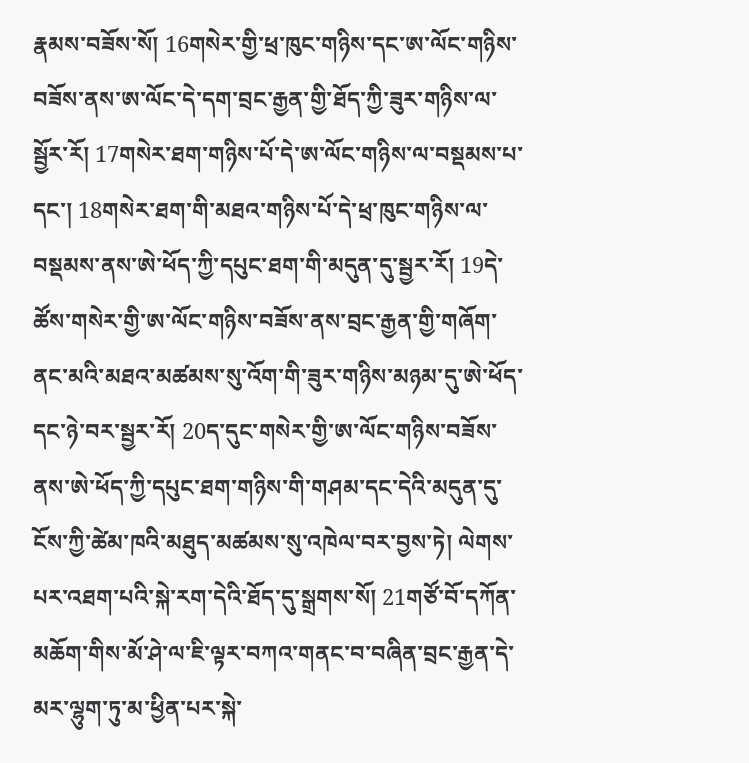རྣམས་བཟོས་སོ། 16གསེར་གྱི་ཕྲ་ཁུང་གཉིས་དང་ཨ་ལོང་གཉིས་བཟོས་ནས་ཨ་ལོང་དེ་དག་བྲང་རྒྱན་གྱི་ཐོད་ཀྱི་ཟུར་གཉིས་ལ་སྦྱོར་རོ། 17གསེར་ཐག་གཉིས་པོ་དེ་ཨ་ལོང་གཉིས་ལ་བསྡམས་པ་དང་། 18གསེར་ཐག་གི་མཐའ་གཉིས་པོ་དེ་ཕྲ་ཁུང་གཉིས་ལ་བསྡམས་ནས་ཨེ་ཕོད་ཀྱི་དཔུང་ཐག་གི་མདུན་དུ་སྦྱར་རོ། 19དེ་ཚོས་གསེར་གྱི་ཨ་ལོང་གཉིས་བཟོས་ནས་བྲང་རྒྱན་གྱི་གཞོག་ནང་མའི་མཐའ་མཚམས་སུ་འོག་གི་ཟུར་གཉིས་མཉམ་དུ་ཨེ་ཕོད་དང་ཉེ་བར་སྦྱར་རོ། 20ད་དུང་གསེར་གྱི་ཨ་ལོང་གཉིས་བཟོས་ནས་ཨེ་ཕོད་ཀྱི་དཔུང་ཐག་གཉིས་གི་གཤམ་དང་དེའི་མདུན་དུ་ངོས་ཀྱི་ཚེམ་ཁའི་མཐུད་མཚམས་སུ་འཁེལ་བར་བྱས་ཏེ། ལེགས་པར་འཐག་པའི་སྐེ་རག་དེའི་ཐོད་དུ་སྒྲགས་སོ། 21གཙོ་བོ་དཀོན་མཆོག་གིས་མོ་ཤེ་ལ་ཇི་ལྟར་བཀའ་གནང་བ་བཞིན་བྲང་རྒྱན་དེ་མར་ལྷུག་ཏུ་མ་ཕྱིན་པར་སྐེ་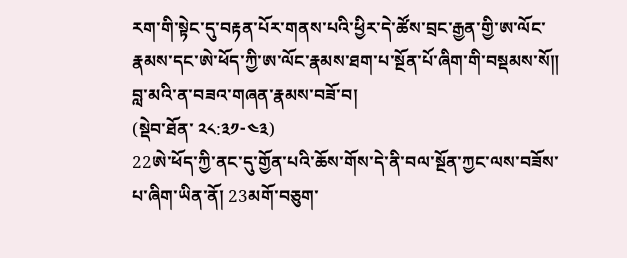རག་གི་སྟེང་དུ་བརྟན་པོར་གནས་པའི་ཕྱིར་དེ་ཚོས་བྲང་རྒྱན་གྱི་ཨ་ལོང་རྣམས་དང་ཨེ་ཕོད་ཀྱི་ཨ་ལོང་རྣམས་ཐག་པ་སྔོན་པོ་ཞིག་གི་བསྡམས་སོ༎
བླ་མའི་ན་བཟའ་གཞན་རྣམས་བཟོ་བ།
(སྡེབ་ཐོན་ ༢༨:༣༡-༤༣)
22ཨེ་ཕོད་ཀྱི་ནང་དུ་གྱོན་པའི་ཆོས་གོས་དེ་ནི་བལ་སྔོན་ཀྱང་ལས་བཟོས་པ་ཞིག་ཡིན་ནོ། 23མགོ་བཅུག་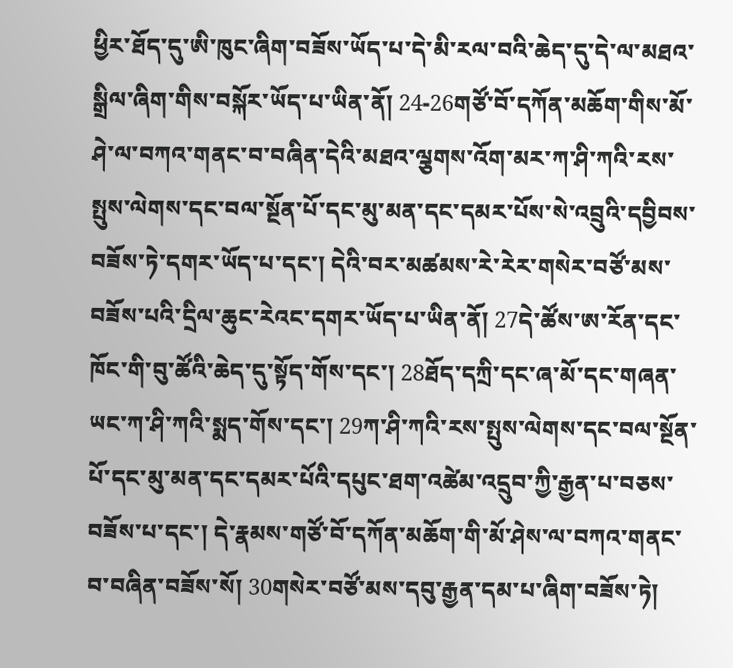ཕྱིར་ཐོད་དུ་ཨི་ཁུང་ཞིག་བཟོས་ཡོད་པ་དེ་མི་རལ་བའི་ཆེད་དུ་དེ་ལ་མཐའ་སྒྲིལ་ཞིག་གིས་བསྐོར་ཡོད་པ་ཡིན་ནོ། 24-26གཙོ་བོ་དཀོན་མཆོག་གིས་མོ་ཤེ་ལ་བཀའ་གནང་བ་བཞིན་དེའི་མཐའ་ལྕགས་འོག་མར་ཀ་ཤི་ཀའི་རས་སྤུས་ལེགས་དང་བལ་སྔོན་པོ་དང་མུ་མན་དང་དམར་པོས་སེ་འབྲུའི་དབྱིབས་བཟོས་ཏེ་དགར་ཡོད་པ་དང་། དེའི་བར་མཚམས་རེ་རེར་གསེར་བཙོ་མས་བཟོས་པའི་དྲིལ་ཆུང་རེའང་དགར་ཡོད་པ་ཡིན་ནོ། 27དེ་ཚོས་ཨ་རོན་དང་ཁོང་གི་བུ་ཚོའི་ཆེད་དུ་སྟོད་གོས་དང་། 28ཐོད་དཀྲི་དང་ཞ་མོ་དང་གཞན་ཡང་ཀ་ཤི་ཀའི་སྨད་གོས་དང་། 29ཀ་ཤི་ཀའི་རས་སྤུས་ལེགས་དང་བལ་སྔོན་པོ་དང་མུ་མན་དང་དམར་པོའི་དཔུང་ཐག་འཚེམ་འདྲུབ་ཀྱི་རྒྱན་པ་བཅས་བཟོས་པ་དང་། དེ་རྣམས་གཙོ་བོ་དཀོན་མཆོག་གི་མོ་ཤེས་ལ་བཀའ་གནང་བ་བཞིན་བཟོས་སོ། 30གསེར་བཙོ་མས་དབུ་རྒྱན་དམ་པ་ཞིག་བཟོས་ཏེ།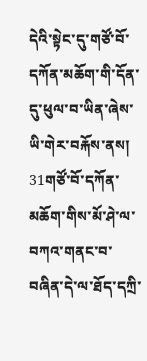དེའི་སྟེང་དུ་གཙོ་བོ་དཀོན་མཆོག་གི་དོན་དུ་ཕུལ་བ་ཡིན་ཞེས་ཡི་གེར་བརྐོས་ནས། 31གཙོ་བོ་དཀོན་མཆོག་གིས་མོ་ཤེ་ལ་བཀའ་གནང་བ་བཞིན་དེ་ལ་ཐོད་དཀྲི་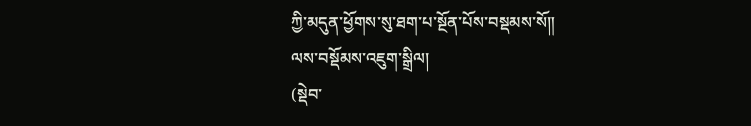ཀྱི་མདུན་ཕྱོགས་སུ་ཐག་པ་སྔོན་པོས་བསྡམས་སོ༎
ལས་བསྡོམས་འཇུག་སྒྲིལ།
(སྡེབ་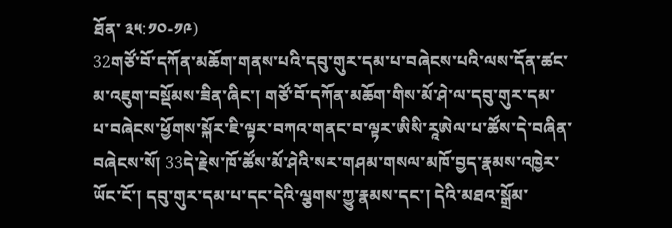ཐོན་ ༣༥:༡༠-༡༩)
32གཙོ་བོ་དཀོན་མཆོག་གནས་པའི་དབུ་གུར་དམ་པ་བཞེངས་པའི་ལས་དོན་ཚང་མ་འཇུག་བསྡོམས་ཟིན་ཞིང་། གཙོ་བོ་དཀོན་མཆོག་གིས་མོ་ཤེ་ལ་དབུ་གུར་དམ་པ་བཞེངས་ཕྱོགས་སྐོར་ཇི་ལྟར་བཀའ་གནང་བ་ལྟར་ཨིསི་རཱཨེལ་པ་ཚོས་དེ་བཞིན་བཞེངས་སོ། 33དེ་རྗེས་ཁོ་ཚོས་མོ་ཤེའི་སར་གཤམ་གསལ་མཁོ་བྱད་རྣམས་འཁྱེར་ཡོང་ངོ་། དབུ་གུར་དམ་པ་དང་དེའི་ལྕགས་ཀྱུ་རྣམས་དང་། དེའི་མཐའ་སྒྲོམ་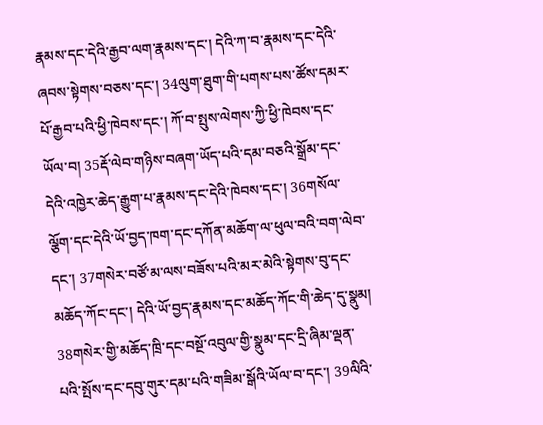རྣམས་དང་དེའི་རྒྱབ་ལག་རྣམས་དང་། དེའི་ཀ་བ་རྣམས་དང་དེའི་ཞབས་སྟེགས་བཅས་དང་། 34ལུག་ཐུག་གི་པགས་པས་ཚོས་དམར་པོ་རྒྱབ་པའི་ཕྱི་ཁེབས་དང་། ཀོ་བ་སྤུས་ལེགས་ཀྱི་ཕྱི་ཁེབས་དང་ཡོལ་བ། 35རྡོ་ལེབ་གཉིས་བཞག་ཡོད་པའི་དམ་བཅའི་སྒྲོམ་དང་དེའི་འཁྱེར་ཆེད་རྒྱུག་པ་རྣམས་དང་དེའི་ཁེབས་དང་། 36གསོལ་ལྕོག་དང་དེའི་ཡོ་བྱད་ཁག་དང་དཀོན་མཆོག་ལ་ཕུལ་བའི་བག་ལེབ་དང་། 37གསེར་བཙོ་མ་ལས་བཟོས་པའི་མར་མེའི་སྟེགས་བུ་དང་མཆོད་ཀོང་དང་། དེའི་ཡོ་བྱད་རྣམས་དང་མཆོད་ཀོང་གི་ཆེད་དུ་སྣུམ། 38གསེར་གྱི་མཆོད་ཁྲི་དང་བསྔོ་འབུལ་གྱི་སྣུམ་དང་དྲི་ཞིམ་ལྡན་པའི་སྤོས་དང་དབུ་གུར་དམ་པའི་གཟིམ་སྒོའི་ཡོལ་བ་དང་། 39ལིའི་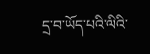དྲ་བ་ཡོད་པའི་ལིའི་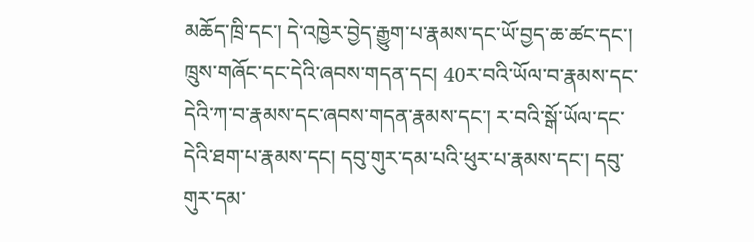མཆོད་ཁྲི་དང་། དེ་འཁྱེར་བྱེད་རྒྱུག་པ་རྣམས་དང་ཡོ་བྱད་ཆ་ཚང་དང་། ཁྲུས་གཞོང་དང་དེའི་ཞབས་གདན་དང། 40ར་བའི་ཡོལ་བ་རྣམས་དང་དེའི་ཀ་བ་རྣམས་དང་ཞབས་གདན་རྣམས་དང་། ར་བའི་སྒོ་ཡོལ་དང་དེའི་ཐག་པ་རྣམས་དང། དབུ་གུར་དམ་པའི་ཕུར་པ་རྣམས་དང་། དབུ་གུར་དམ་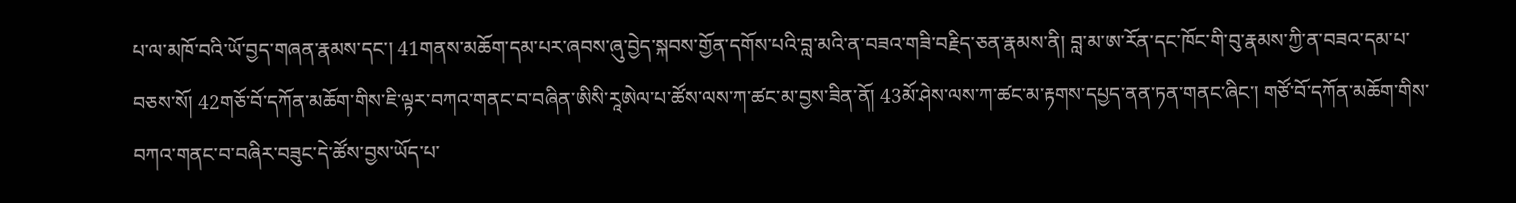པ་ལ་མཁོ་བའི་ཡོ་བྱད་གཞན་རྣམས་དང་། 41གནས་མཆོག་དམ་པར་ཞབས་ཞུ་བྱེད་སྐབས་གྱོན་དགོས་པའི་བླ་མའི་ན་བཟའ་གཟི་བརྗིད་ཅན་རྣམས་ནི། བླ་མ་ཨ་རོན་དང་ཁོང་གི་བུ་རྣམས་ཀྱི་ན་བཟའ་དམ་པ་བཅས་སོ། 42གཅོ་བོ་དཀོན་མཆོག་གིས་ཇི་ལྟར་བཀའ་གནང་བ་བཞིན་ཨིསི་རཱཨེལ་པ་ཚོས་ལས་ཀ་ཚང་མ་བྱས་ཟིན་ནོ། 43མོ་ཤེས་ལས་ཀ་ཚང་མ་རྟགས་དཔྱད་ནན་ཏན་གནང་ཞིང་། གཙོ་བོ་དཀོན་མཆོག་གིས་བཀའ་གནང་བ་བཞིར་བཟུང་དེ་ཚོས་བྱས་ཡོད་པ་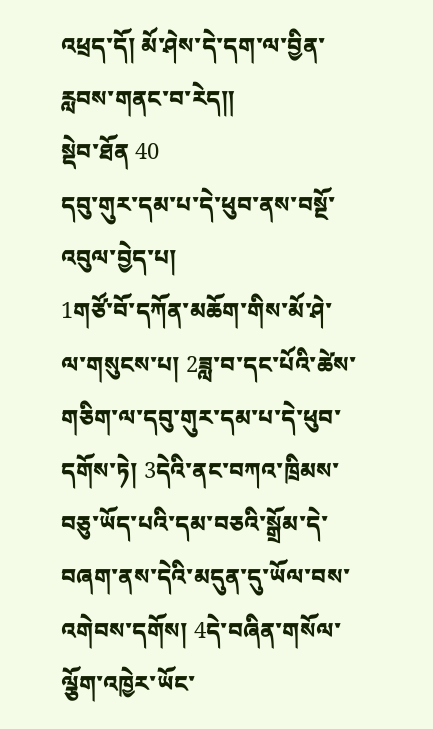འཕྲད་དོ། མོ་ཤེས་དེ་དག་ལ་བྱིན་རླབས་གནང་བ་རེད༎
སྡེབ་ཐོན 40
དབུ་གུར་དམ་པ་དེ་ཕུབ་ནས་བསྔོ་འབུལ་བྱེད་པ།
1གཙོ་བོ་དཀོན་མཆོག་གིས་མོ་ཤེ་ལ་གསུངས་པ། 2ཟླ་བ་དང་པོའི་ཚེས་གཅིག་ལ་དབུ་གུར་དམ་པ་དེ་ཕུབ་དགོས་ཏེ། 3དེའི་ནང་བཀའ་ཁྲིམས་བཅུ་ཡོད་པའི་དམ་བཅའི་སྒྲོམ་དེ་བཞག་ནས་དེའི་མདུན་དུ་ཡོལ་བས་འགེབས་དགོས། 4དེ་བཞིན་གསོལ་ལྕོག་འཁྱེར་ཡོང་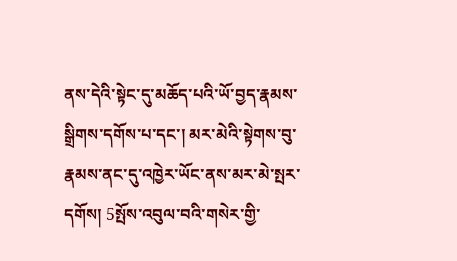ནས་དེའི་སྟེང་དུ་མཆོད་པའི་ཡོ་བྱད་རྣམས་སྒྲིགས་དགོས་པ་དང་། མར་མེའི་སྟེགས་བུ་རྣམས་ནང་དུ་འཁྱེར་ཡོང་ནས་མར་མེ་སྤར་དགོས། 5སྤོས་འབུལ་བའི་གསེར་གྱི་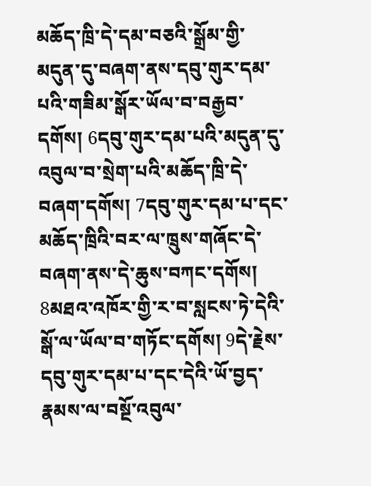མཆོད་ཁྲི་དེ་དམ་བཅའི་སྒྲོམ་གྱི་མདུན་དུ་བཞག་ནས་དབུ་གུར་དམ་པའི་གཟིམ་སྒོར་ཡོལ་བ་བརྒྱབ་དགོས། 6དབུ་གུར་དམ་པའི་མདུན་དུ་འབུལ་བ་སྲེག་པའི་མཆོད་ཁྲི་དེ་བཞག་དགོས། 7དབུ་གུར་དམ་པ་དང་མཆོད་ཁྲིའི་བར་ལ་ཁྲུས་གཞོང་དེ་བཞག་ནས་དེ་ཆུས་བཀང་དགོས། 8མཐའ་འཁོར་གྱི་ར་བ་སླངས་ཏེ་དེའི་སྒོ་ལ་ཡོལ་བ་གཏོང་དགོས། 9དེ་རྗེས་དབུ་གུར་དམ་པ་དང་དེའི་ཡོ་བྱད་རྣམས་ལ་བསྔོ་འབུལ་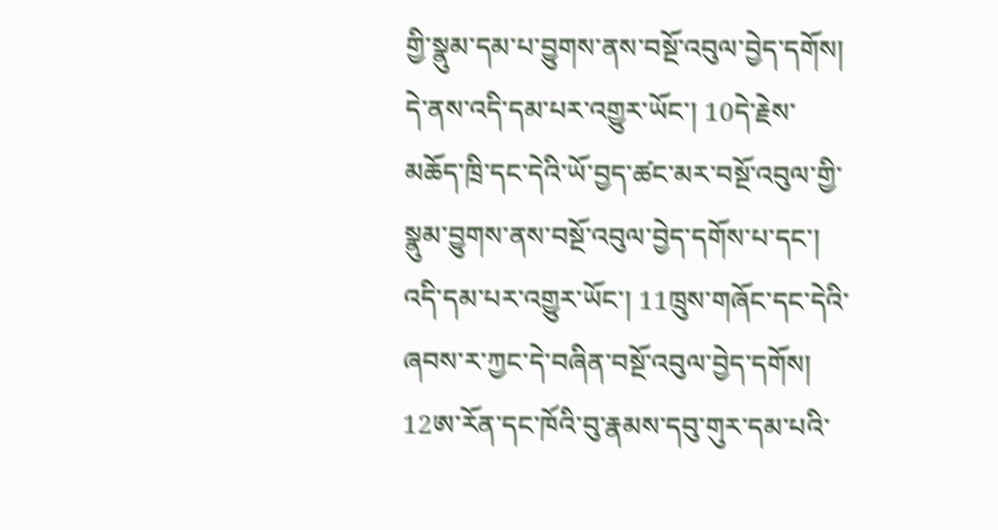གྱི་སྣུམ་དམ་པ་བྱུགས་ནས་བསྔོ་འབུལ་བྱེད་དགོས། དེ་ནས་འདི་དམ་པར་འགྱུར་ཡོང་། 10དེ་རྗེས་མཆོད་ཁྲི་དང་དེའི་ཡོ་བྱད་ཚང་མར་བསྔོ་འབུལ་གྱི་སྣུམ་བྱུགས་ནས་བསྔོ་འབུལ་བྱེད་དགོས་པ་དང་། འདི་དམ་པར་འགྱུར་ཡོང་། 11ཁྲུས་གཞོང་དང་དེའི་ཞབས་ར་ཀྱང་དེ་བཞིན་བསྔོ་འབུལ་བྱེད་དགོས། 12ཨ་རོན་དང་ཁོའི་བུ་རྣམས་དབུ་གུར་དམ་པའི་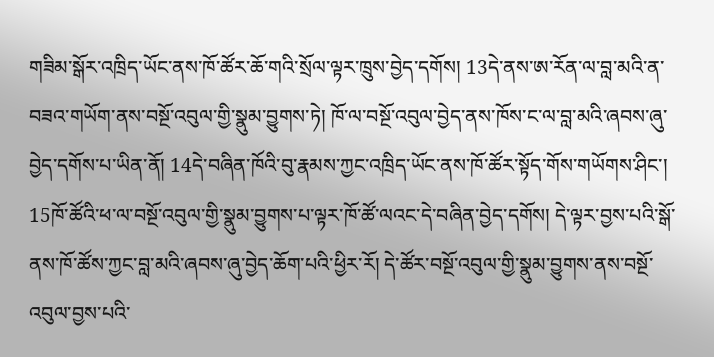གཟིམ་སྒོར་འཁྲིད་ཡོང་ནས་ཁོ་ཚོར་ཆོ་གའི་སྲོལ་ལྟར་ཁྲུས་བྱེད་དགོས། 13དེ་ནས་ཨ་རོན་ལ་བླ་མའི་ན་བཟའ་གཡོག་ནས་བསྔོ་འབུལ་གྱི་སྣུམ་བྱུགས་ཏེ། ཁོ་ལ་བསྔོ་འབུལ་བྱེད་ནས་ཁོས་ང་ལ་བླ་མའི་ཞབས་ཞུ་བྱེད་དགོས་པ་ཡིན་ནོ། 14དེ་བཞིན་ཁོའི་བུ་རྣམས་ཀྱང་འཁྲིད་ཡོང་ནས་ཁོ་ཚོར་སྟོད་གོས་གཡོགས་ཤིང་། 15ཁོ་ཚོའི་ཕ་ལ་བསྔོ་འབུལ་གྱི་སྣུམ་བྱུགས་པ་ལྟར་ཁོ་ཚོ་ལའང་དེ་བཞིན་བྱེད་དགོས། དེ་ལྟར་བྱས་པའི་སྒོ་ནས་ཁོ་ཚོས་ཀྱང་བླ་མའི་ཞབས་ཞུ་བྱེད་ཆོག་པའི་ཕྱིར་རོ། དེ་ཚོར་བསྔོ་འབུལ་གྱི་སྣུམ་བྱུགས་ནས་བསྔོ་འབུལ་བྱས་པའི་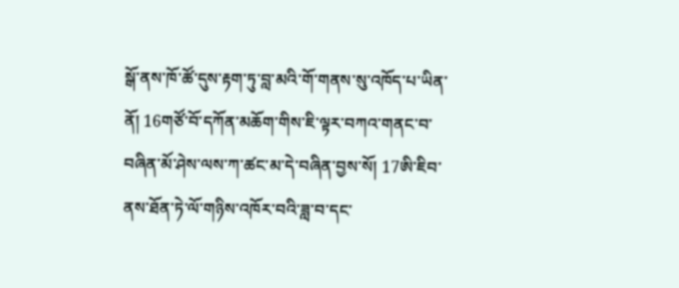སྒོ་ནས་ཁོ་ཚོ་དུས་རྟག་ཏུ་བླ་མའི་གོ་གནས་སུ་འཁོད་པ་ཡིན་ནོ། 16གཙོ་བོ་དཀོན་མཆོག་གིས་ཇི་ལྟར་བཀའ་གནང་བ་བཞིན་མོ་ཤེས་ལས་ཀ་ཚང་མ་དེ་བཞིན་བྱས་སོ། 17ཨི་ཇིབ་ནས་ཐོན་ཏེ་ལོ་གཉིས་འཁོར་བའི་ཟླ་བ་དང་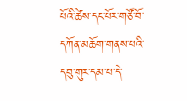པོའི་ཚེས་དང་པོར་གཙོ་བོ་དཀོན་མཆོག་གནས་པའི་དབུ་གུར་དམ་པ་དེ་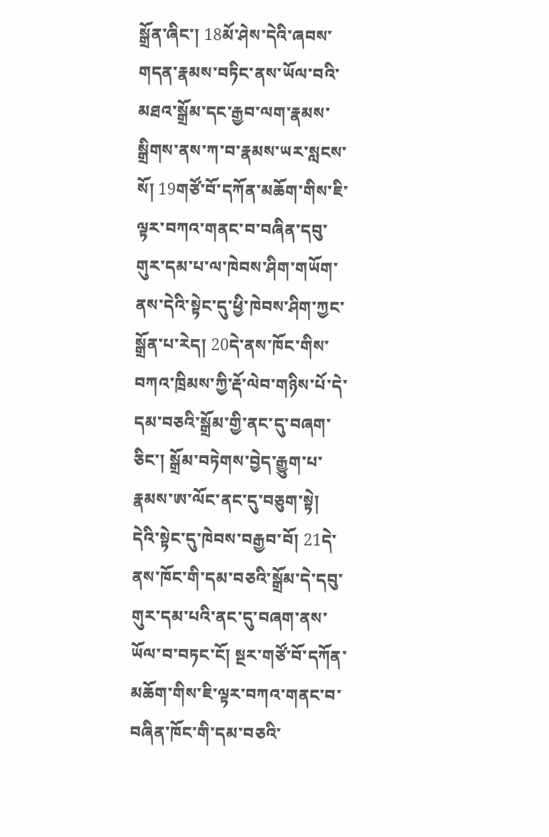སྒྲོན་ཞིང་། 18མོ་ཤེས་དེའི་ཞབས་གདན་རྣམས་བཏིང་ནས་ཡོལ་བའི་མཐའ་སྒྲོམ་དང་རྒྱབ་ལག་རྣམས་སྒྲིགས་ནས་ཀ་བ་རྣམས་ཡར་སླངས་སོ། 19གཙོ་བོ་དཀོན་མཆོག་གིས་ཇི་ལྟར་བཀའ་གནང་བ་བཞིན་དབུ་གུར་དམ་པ་ལ་ཁེབས་ཤིག་གཡོག་ནས་དེའི་སྟེང་དུ་ཕྱི་ཁེབས་ཤིག་ཀྱང་སྒྲོན་པ་རེད། 20དེ་ནས་ཁོང་གིས་བཀའ་ཁྲིམས་ཀྱི་རྡོ་ལེབ་གཉིས་པོ་དེ་དམ་བཅའི་སྒྲོམ་གྱི་ནང་དུ་བཞག་ཅིང་། སྒྲོམ་བཏེགས་བྱེད་རྒྱུག་པ་རྣམས་ཨ་ལོང་ནང་དུ་བཅུག་སྟེ། དེའི་སྟེང་དུ་ཁེབས་བརྒྱབ་བོ། 21དེ་ནས་ཁོང་གི་དམ་བཅའི་སྒྲོམ་དེ་དབུ་གུར་དམ་པའི་ནང་དུ་བཞག་ནས་ཡོལ་བ་བཏང་ངོ། སྔར་གཙོ་བོ་དཀོན་མཆོག་གིས་ཇི་ལྟར་བཀའ་གནང་བ་བཞིན་ཁོང་གི་དམ་བཅའི་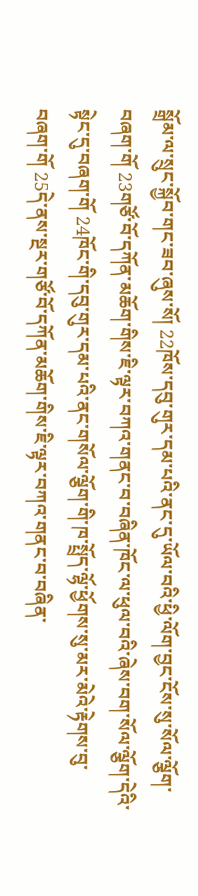སྒྲོམ་ལ་སྲུང་སྐྱོབ་གང་ཟབ་ཞུས་སོ། 22ཁོས་དབུ་གུར་དམ་པའི་ནང་དུ་ཡོལ་བའི་ཕྱི་ལོག་བྱང་ངོས་སུ་སོལ་ལྕོག་བཞག་གོ 23གཙོ་བོ་དཀོན་མཆོག་གིས་ཇི་ལྟར་བཀའ་གནང་བ་བཞིན་ཁོང་ལ་ཕུལ་བའི་ཞེས་བག་སོལ་ལྕོག་དེའི་སྟེང་དུ་བཞག་གོ 24ཁོང་གི་དབུ་གུར་དམ་པའི་ནང་གསོལ་ལྕོག་གི་ཁ་སྤྲོད་ལྷོ་ཕྱོགས་སུ་མར་མེའེ་རྟེགས་བུ་བཞག་གོ 25དེ་ནས་སྔར་གཙོ་བོ་དཀོན་མཆོག་གིས་ཇི་ལྟར་བཀའ་གནང་བ་བཞིན་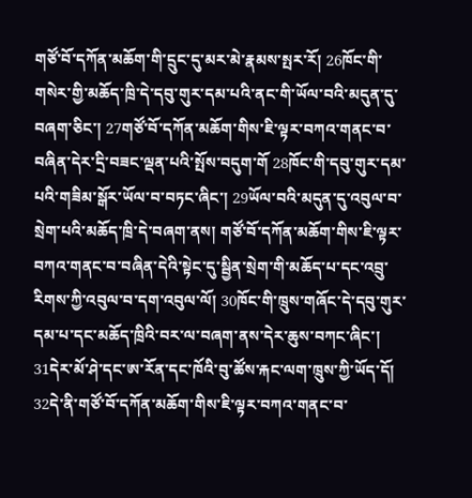གཙོ་བོ་དཀོན་མཆོག་གི་དྲུང་དུ་མར་མེ་རྣམས་སྤར་རོ། 26ཁོང་གི་གསེར་གྱི་མཆོད་ཁྲི་དེ་དབུ་གུར་དམ་པའི་ནང་གི་ཡོལ་བའི་མདུན་དུ་བཞག་ཅིང་། 27གཙོ་བོ་དཀོན་མཆོག་གིས་ཇི་ལྟར་བཀའ་གནང་བ་བཞིན་དེར་དྲི་བཟང་ལྡན་པའི་སྤོས་བདུག་གོ 28ཁོང་གི་དབུ་གུར་དམ་པའི་གཟིམ་སྒོར་ཡོལ་བ་བཏང་ཞིང་། 29ཡོལ་བའི་མདུན་དུ་འབུལ་བ་སྲེག་པའི་མཆོད་ཁྲི་དེ་བཞག་ནས། གཙོ་བོ་དཀོན་མཆོག་གིས་ཇི་ལྟར་བཀའ་གནང་བ་བཞིན་དེའི་སྟེང་དུ་སྦྱིན་སྲེག་གི་མཆོད་པ་དང་འབྲུ་རིགས་ཀྱི་འབུལ་བ་དག་འབུལ་ལོ། 30ཁོང་གི་ཁྲུས་གཞོང་དེ་དབུ་གུར་དམ་པ་དང་མཆོད་ཁྲིའི་བར་ལ་བཞག་ནས་དེར་ཆུས་བཀང་ཞིང་། 31དེར་མོ་ཤེ་དང་ཨ་རོན་དང་ཁོའི་བུ་ཚོས་རྐང་ལག་ཁྲུས་ཀྱི་ཡོད་དོ། 32དེ་ནི་གཙོ་བོ་དཀོན་མཆོག་གིས་ཇི་ལྟར་བཀའ་གནང་བ་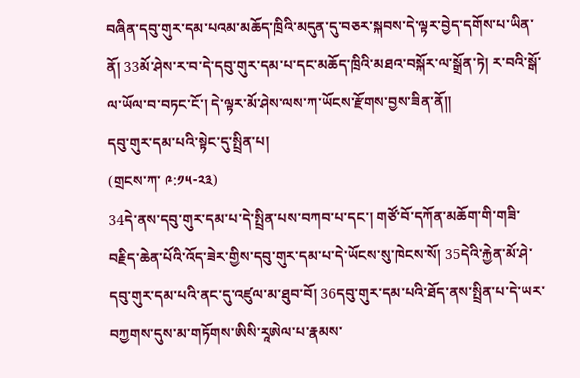བཞིན་དབུ་གུར་དམ་པའམ་མཆོད་ཁྲིའི་མདུན་དུ་བཅར་སྐབས་དེ་ལྟར་བྱེད་དགོས་པ་ཡིན་ནོ། 33མོ་ཤེས་ར་བ་དེ་དབུ་གུར་དམ་པ་དང་མཆོད་ཁྲིའི་མཐའ་བསྐོར་ལ་སྒྲོན་ཏེ། ར་བའི་སྒོ་ལ་ཡོལ་བ་བཏང་ངོ་། དེ་ལྟར་མོ་ཤེས་ལས་ཀ་ཡོངས་རྫོགས་བྱས་ཟིན་ནོ༎
དབུ་གུར་དམ་པའི་སྟེང་དུ་སྤྲིན་པ།
(གྲངས་ཀ་ ༩:༡༥-༢༣)
34དེ་ནས་དབུ་གུར་དམ་པ་དེ་སྤྲིན་པས་བཀབ་པ་དང་། གཙོ་བོ་དཀོན་མཆོག་གི་གཟི་བརྗིད་ཆེན་པོའི་འོད་ཟེར་གྱིས་དབུ་གུར་དམ་པ་དེ་ཡོངས་སུ་ཁེངས་སོ། 35དེའི་རྐྱེན་མོ་ཤེ་དབུ་གུར་དམ་པའི་ནང་དུ་འཛུལ་མ་ཐུབ་བོ། 36དབུ་གུར་དམ་པའི་ཐོད་ནས་སྤྲིན་པ་དེ་ཡར་བཀྱགས་དུས་མ་གཏོགས་ཨིསི་རཱཨེལ་པ་རྣམས་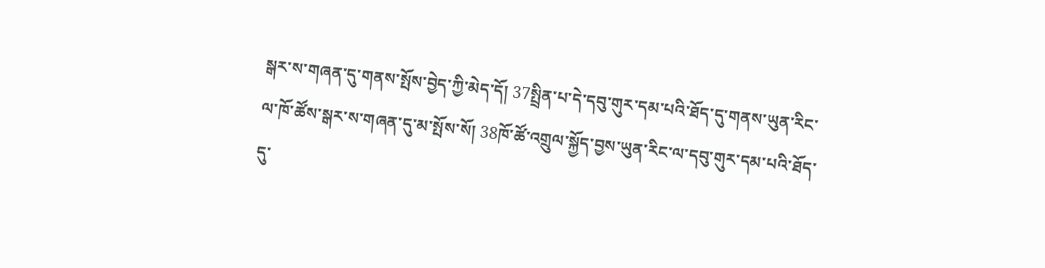སྒར་ས་གཞན་དུ་གནས་སྤོས་བྱེད་ཀྱི་མེད་དོ། 37སྤྲིན་པ་དེ་དབུ་གུར་དམ་པའི་ཐོད་དུ་གནས་ཡུན་རིང་ལ་ཁོ་ཚོས་སྒར་ས་གཞན་དུ་མ་སྤོས་སོ། 38ཁོ་ཚོ་འགྲུལ་སྐྱོད་བྱས་ཡུན་རིང་ལ་དབུ་གུར་དམ་པའི་ཐོད་དུ་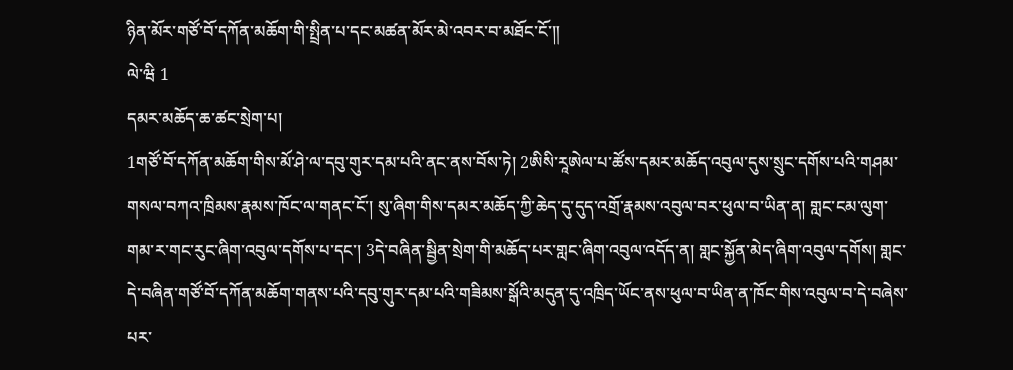ཉིན་མོར་གཙོ་བོ་དཀོན་མཆོག་གི་སྤྲིན་པ་དང་མཚན་མོར་མེ་འབར་བ་མཐོང་ངོ་༎
ལེ་ཝི 1
དམར་མཆོད་ཆ་ཚང་སྲེག་པ།
1གཙོ་བོ་དཀོན་མཆོག་གིས་མོ་ཤེ་ལ་དབུ་གུར་དམ་པའི་ནང་ནས་བོས་ཏེ། 2ཨིསི་རཱཨེལ་པ་ཚོས་དམར་མཆོད་འབུལ་དུས་སྲུང་དགོས་པའི་གཤམ་གསལ་བཀའ་ཁྲིམས་རྣམས་ཁོང་ལ་གནང་ངོ་། སུ་ཞིག་གིས་དམར་མཆོད་ཀྱི་ཆེད་དུ་དུད་འགྲོ་རྣམས་འབུལ་བར་ཕུལ་བ་ཡིན་ན། གླང་ངམ་ལུག་གམ་ར་གང་རུང་ཞིག་འབུལ་དགོས་པ་དང་། 3དེ་བཞིན་སྦྱིན་སྲེག་གི་མཆོད་པར་གླང་ཞིག་འབུལ་འདོད་ན། གླང་སྐྱོན་མེད་ཞིག་འབུལ་དགོས། གླང་དེ་བཞིན་གཙོ་བོ་དཀོན་མཆོག་གནས་པའི་དབུ་གུར་དམ་པའི་གཟིམས་སྒོའི་མདུན་དུ་འཁྲིད་ཡོང་ནས་ཕུལ་བ་ཡིན་ན་ཁོང་གིས་འབུལ་བ་དེ་བཞེས་པར་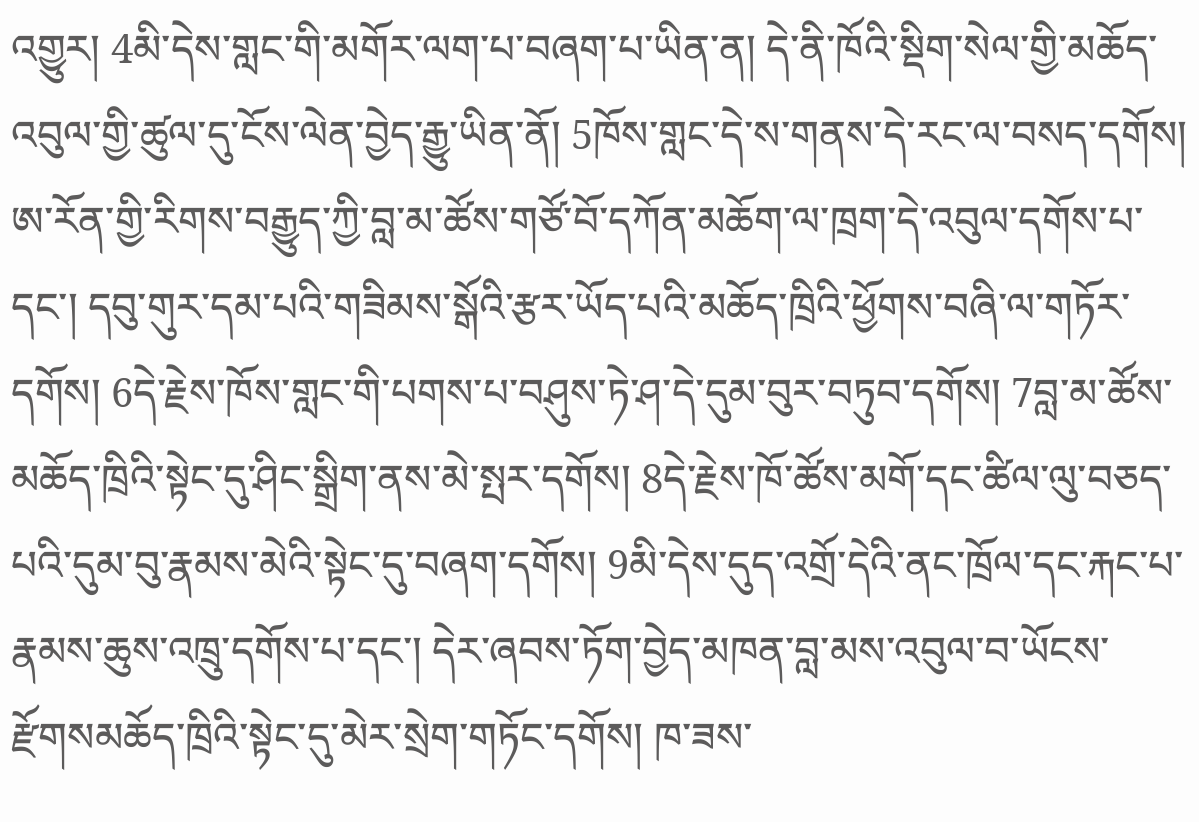འགྱུར། 4མི་དེས་གླང་གི་མགོར་ལག་པ་བཞག་པ་ཡིན་ན། དེ་ནི་ཁོའི་སྡིག་སེལ་གྱི་མཆོད་འབུལ་གྱི་ཚུལ་དུ་ངོས་ལེན་བྱེད་རྒྱུ་ཡིན་ནོ། 5ཁོས་གླང་དེ་ས་གནས་དེ་རང་ལ་བསད་དགོས། ཨ་རོན་གྱི་རིགས་བརྒྱུད་ཀྱི་བླ་མ་ཚོས་གཙོ་བོ་དཀོན་མཆོག་ལ་ཁྲག་དེ་འབུལ་དགོས་པ་དང་། དབུ་གུར་དམ་པའི་གཟིམས་སྒོའི་རྩར་ཡོད་པའི་མཆོད་ཁྲིའི་ཕྱོགས་བཞི་ལ་གཏོར་དགོས། 6དེ་རྗེས་ཁོས་གླང་གི་པགས་པ་བཤུས་ཏེ་ཤ་དེ་དུམ་བུར་བཏུབ་དགོས། 7བླ་མ་ཚོས་མཆོད་ཁྲིའི་སྟེང་དུ་ཤིང་སྒྲིག་ནས་མེ་སྤར་དགོས། 8དེ་རྗེས་ཁོ་ཚོས་མགོ་དང་ཚིལ་ལུ་བཅད་པའི་དུམ་བུ་རྣམས་མེའི་སྟེང་དུ་བཞག་དགོས། 9མི་དེས་དུད་འགྲོ་དེའི་ནང་ཁྲོལ་དང་རྐང་པ་རྣམས་ཆུས་འཁྲུ་དགོས་པ་དང་། དེར་ཞབས་ཏོག་བྱེད་མཁན་བླ་མས་འབུལ་བ་ཡོངས་རྫོགསམཆོད་ཁྲིའི་སྟེང་དུ་མེར་སྲེག་གཏོང་དགོས། ཁ་ཟས་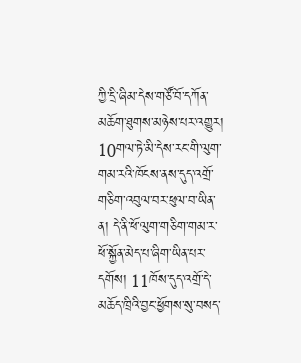ཀྱི་དྲི་ཞིམ་དེས་གཙོ་བོ་དཀོན་མཆོག་ཐུགས་མཉེས་པར་འགྱུར། 10གལ་ཏེ་མི་དེས་རང་གི་ལུག་གམ་རའི་ཁོངས་ནས་དུད་འགྲོ་གཅིག་འབུལ་བར་ཕུལ་བ་ཡིན་ན། དེ་ནི་ཕོ་ལུག་གཅིག་གམ་ར་ཕོ་སྐྱོན་མེད་པ་ཞིག་ཡིན་པར་དགོས། 11ཁོས་དུད་འགྲོ་དེ་མཆོད་ཁྲིའི་བྱང་ཕྱོགས་སུ་བསད་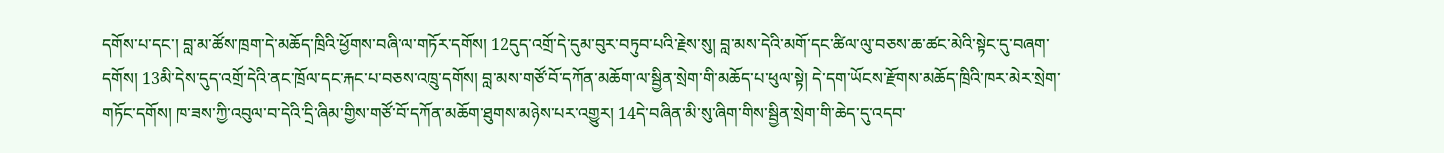དགོས་པ་དང་། བླ་མ་ཚོས་ཁྲག་དེ་མཆོད་ཁྲིའི་ཕྱོགས་བཞི་ལ་གཏོར་དགོས། 12དུད་འགྲོ་དེ་དུམ་བུར་བཏུབ་པའི་རྗེས་སུ། བླ་མས་དེའི་མགོ་དང་ཚིལ་ལུ་བཅས་ཆ་ཚང་མེའི་སྟེང་དུ་བཞག་དགོས། 13མི་དེས་དུད་འགྲོ་དེའི་ནང་ཁྲོལ་དང་རྐང་པ་བཅས་འཁྲུ་དགོས། བླ་མས་གཙོ་བོ་དཀོན་མཆོག་ལ་སྦྱིན་སྲེག་གི་མཆོད་པ་ཕུལ་སྟེ། དེ་དག་ཡོངས་རྫོགས་མཆོད་ཁྲིའི་ཁར་མེར་སྲེག་གཏོང་དགོས། ཁ་ཟས་ཀྱི་འབུལ་བ་དེའི་དྲི་ཞིམ་གྱིས་གཙོ་བོ་དཀོན་མཆོག་ཐུགས་མཉེས་པར་འགྱུར། 14དེ་བཞིན་མི་སུ་ཞིག་གིས་སྦྱིན་སྲེག་གི་ཆེད་དུ་འདབ་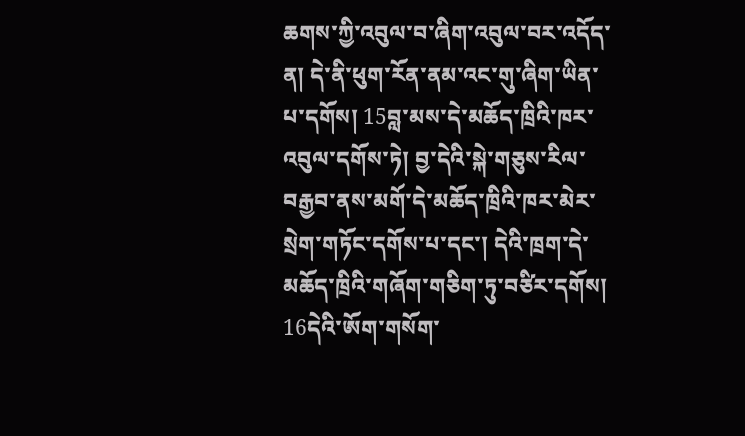ཆགས་ཀྱི་འབུལ་བ་ཞིག་འབུལ་བར་འདོད་ན། དེ་ནི་ཕུག་རོན་ནམ་འང་གུ་ཞིག་ཡིན་པ་དགོས། 15བླ་མས་དེ་མཆོད་ཁྲིའི་ཁར་འབུལ་དགོས་ཏེ། བྱ་དེའི་སྐེ་གཅུས་རིལ་བརྒྱབ་ནས་མགོ་དེ་མཆོད་ཁྲིའི་ཁར་མེར་སྲེག་གཏོང་དགོས་པ་དང་། དེའི་ཁྲག་དེ་མཆོད་ཁྲིའི་གཞོག་གཅིག་ཏུ་བཙིར་དགོས། 16དེའི་ཨོག་གསོག་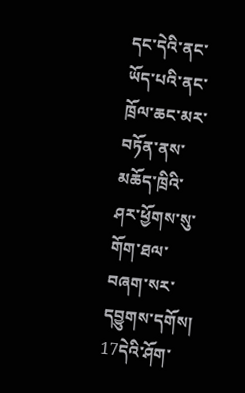དང་དེའི་ནང་ཡོད་པའི་ནང་ཁྲོལ་ཆང་མར་བཏོན་ནས་མཆོད་ཁྲིའི་ཤར་ཕྱོགས་སུ་གོག་ཐལ་བཞག་སར་དབྱུགས་དགོས། 17དེའི་ཤོག་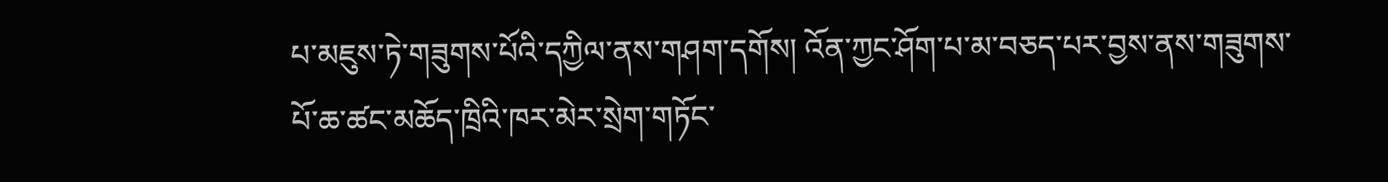པ་མཇུས་ཏེ་གཟུགས་པོའི་དཀྱིལ་ནས་གཤག་དགོས། འོན་ཀྱང་ཤོག་པ་མ་བཅད་པར་བྱས་ནས་གཟུགས་པོ་ཆ་ཚང་མཆོད་ཁྲིའི་ཁར་མེར་སྲེག་གཏོང་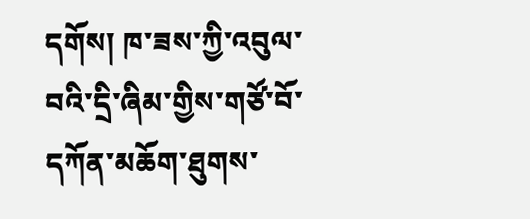དགོས། ཁ་ཟས་ཀྱི་འབུལ་བའི་དྲི་ཞིམ་གྱིས་གཙོ་བོ་དཀོན་མཆོག་ཐུགས་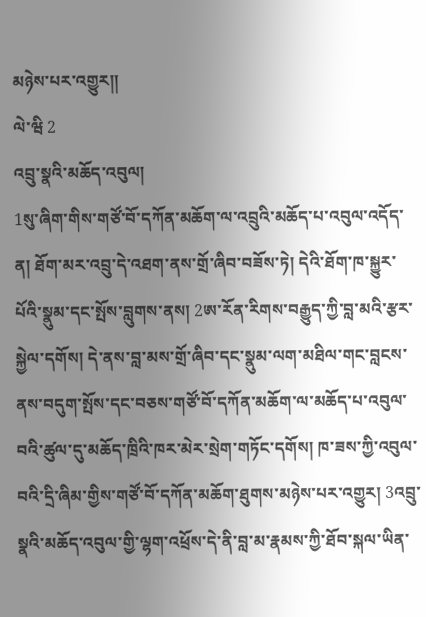མཉེས་པར་འགྱུར༎
ལེ་ཝི 2
འབྲུ་སྣའི་མཆོད་འབུལ།
1སུ་ཞིག་གིས་གཙོ་བོ་དཀོན་མཆོག་ལ་འབྲུའི་མཆོད་པ་འབུལ་འདོད་ན། ཐོག་མར་འབྲུ་དེ་འཐག་ནས་གྲོ་ཞིབ་བཟོས་ཏེ། དེའི་ཐོག་ཁ་སྐྱུར་པོའི་སྣུམ་དང་སྤོས་བླུགས་ནས། 2ཨ་རོན་རིགས་བརྒྱུད་ཀྱི་བླ་མའི་རྩར་སྐྱེལ་དགོས། དེ་ནས་བླ་མས་གྲོ་ཞིབ་དང་སྣུམ་ལག་མཐིལ་གང་བླངས་ནས་བདུག་སྤོས་དང་བཅས་གཙོ་བོ་དཀོན་མཆོག་ལ་མཆོད་པ་འབུལ་བའི་ཚུལ་དུ་མཆོད་ཁྲིའི་ཁར་མེར་སྲེག་གཏོང་དགོས། ཁ་ཟས་ཀྱི་འབུལ་བའི་དྲི་ཞིམ་གྱིས་གཙོ་བོ་དཀོན་མཆོག་ཐུགས་མཉེས་པར་འགྱུར། 3འབྲུ་སྣའི་མཆོད་འབུལ་གྱི་ལྷག་འཕྲོས་དེ་ནི་བླ་མ་རྣམས་ཀྱི་ཐོབ་སྐལ་ཡིན་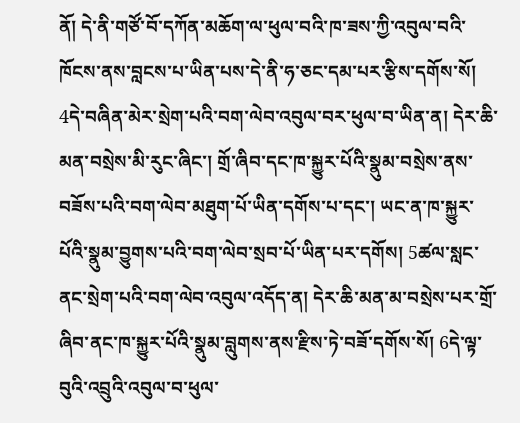ནོ། དེ་ནི་གཙོ་བོ་དཀོན་མཆོག་ལ་ཕུལ་བའི་ཁ་ཟས་ཀྱི་འབུལ་བའི་ཁོངས་ནས་བླངས་པ་ཡིན་པས་དེ་ནི་ཧ་ཅང་དམ་པར་རྩིས་དགོས་སོ། 4དེ་བཞིན་མེར་སྲེག་པའི་བག་ལེབ་འབུལ་བར་ཕུལ་བ་ཡིན་ན། དེར་ཆི་མན་བསྲེས་མི་རུང་ཞིང་། གྲོ་ཞིབ་དང་ཁ་སྐྱུར་པོའི་སྣུམ་བསྲེས་ནས་བཟོས་པའི་བག་ལེབ་མཐུག་པོ་ཡིན་དགོས་པ་དང་། ཡང་ན་ཁ་སྐྱུར་པོའི་སྣུམ་བྱུགས་པའི་བག་ལེབ་སྲབ་པོ་ཡིན་པར་དགོས། 5ཚལ་སླང་ནང་སྲེག་པའི་བག་ལེབ་འབུལ་འདོད་ན། དེར་ཆི་མན་མ་བསྲེས་པར་གྲོ་ཞིབ་ནང་ཁ་སྐྱུར་པོའི་སྣུམ་བླུགས་ནས་རྫིས་ཏེ་བཟོ་དགོས་སོ། 6དེ་ལྟ་བུའི་འབྲུའི་འབུལ་བ་ཕུལ་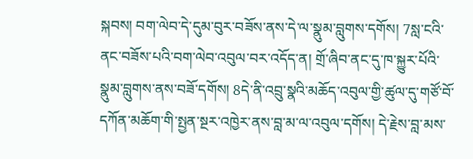སྐབས། བག་ལེབ་དེ་དུམ་བུར་བཟོས་ནས་དེ་ལ་སྣུམ་བླུགས་དགོས། 7སླ་ངའི་ནང་བཟོས་པའི་བག་ལེབ་འབུལ་བར་འདོད་ན། གྲོ་ཞིབ་ནང་དུ་ཁ་སྐྱུར་པོའི་སྣུམ་བླུགས་ནས་བཟོ་དགོས། 8དེ་ནི་འབྲུ་སྣའི་མཆོད་འབུལ་གྱི་ཚུལ་དུ་གཙོ་བོ་དཀོན་མཆོག་གི་སྤྱན་སྔར་འཁྱེར་ནས་བླ་མ་ལ་འབུལ་དགོས། དེ་རྗེས་བླ་མས་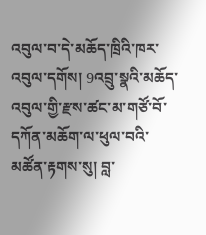འབུལ་བ་དེ་མཆོད་ཁྲིའི་ཁར་འབུལ་དགོས། 9འབྲུ་སྣའི་མཆོད་འབུལ་གྱི་རྫས་ཚང་མ་གཙོ་བོ་དཀོན་མཆོག་ལ་ཕུལ་བའི་མཚོན་རྟགས་སུ། བླ་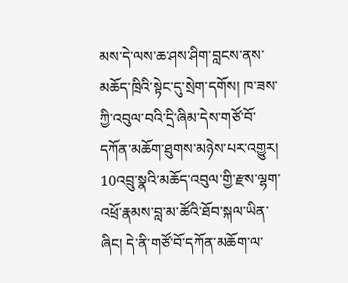མས་དེ་ལས་ཆ་ཤས་ཤིག་བླངས་ནས་མཆོད་ཁྲིའི་སྟེང་དུ་སྲེག་དགོས། ཁ་ཟས་ཀྱི་འབུལ་བའི་དྲི་ཞིམ་དེས་གཙོ་བོ་དཀོན་མཆོག་ཐུགས་མཉེས་པར་འགྱུར། 10འབྲུ་སྣའི་མཆོད་འབུལ་གྱི་རྫས་ལྷག་འཕྲོ་རྣམས་བླ་མ་ཚོའི་ཐོབ་སྐལ་ཡིན་ཞིང། དེ་ནི་གཙོ་བོ་དཀོན་མཆོག་ལ་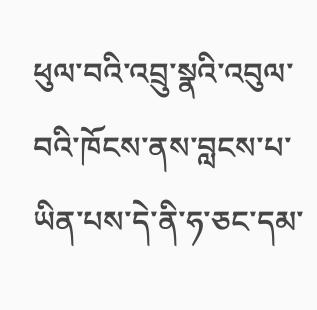ཕུལ་བའི་འབྲུ་སྣའི་འབུལ་བའི་ཁོངས་ནས་བླངས་པ་ཡིན་པས་དེ་ནི་ཧ་ཅང་དམ་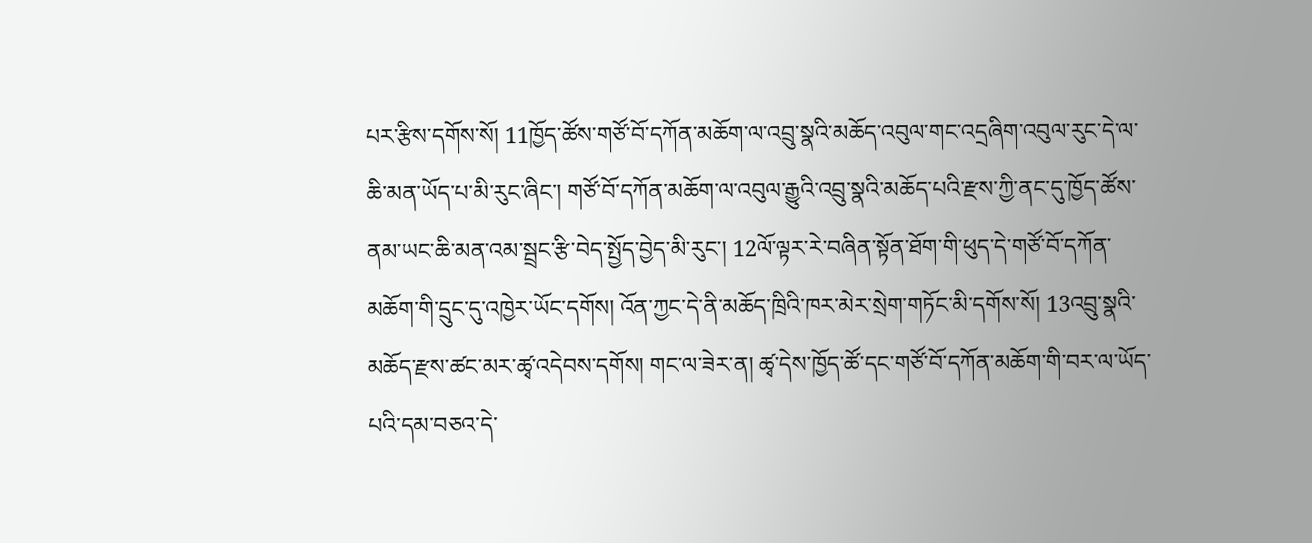པར་རྩིས་དགོས་སོ། 11ཁྱོད་ཚོས་གཙོ་བོ་དཀོན་མཆོག་ལ་འབྲུ་སྣའི་མཆོད་འབུལ་གང་འདྲཞིག་འབུལ་རུང་དེ་ལ་ཆི་མན་ཡོད་པ་མི་རུང་ཞིང་། གཙོ་བོ་དཀོན་མཆོག་ལ་འབུལ་རྒྱུའི་འབྲུ་སྣའི་མཆོད་པའི་རྫས་ཀྱི་ནང་དུ་ཁྱོད་ཚོས་ནམ་ཡང་ཆི་མན་འམ་སྦྲང་རྩི་བེད་སྤྱོད་བྱེད་མི་རུང་། 12ལོ་ལྟར་རེ་བཞིན་སྟོན་ཐོག་གི་ཕུད་དེ་གཙོ་བོ་དཀོན་མཆོག་གི་དྲུང་དུ་འཁྱེར་ཡོང་དགོས། འོན་ཀྱང་དེ་ནི་མཆོད་ཁྲིའི་ཁར་མེར་སྲེག་གཏོང་མི་དགོས་སོ། 13འབྲུ་སྣའི་མཆོད་རྫས་ཚང་མར་ཚྭ་འདེབས་དགོས། གང་ལ་ཟེར་ན། ཚྭ་དེས་ཁྱོད་ཚོ་དང་གཙོ་བོ་དཀོན་མཆོག་གི་བར་ལ་ཡོད་པའི་དམ་བཅའ་དེ་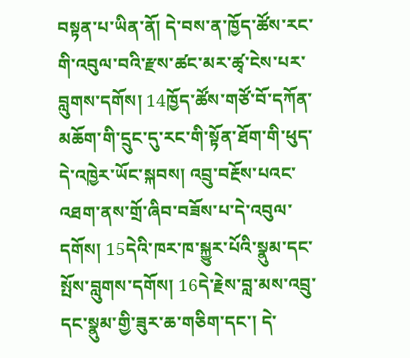བསྟན་པ་ཡིན་ནོ། དེ་བས་ན་ཁྱོད་ཚོས་རང་གི་འབུལ་བའི་རྫས་ཚང་མར་ཚྭ་ངེས་པར་བླུགས་དགོས། 14ཁྱོད་ཚོས་གཙོ་བོ་དཀོན་མཆོག་གི་དྲུང་དུ་རང་གི་སྟོན་ཐོག་གི་ཕུད་དེ་འཁྱེར་ཡོང་སྐབས། འབྲུ་བརྔོས་པའང་འཐག་ནས་གྲོ་ཞིབ་བཟོས་པ་དེ་འབུལ་དགོས། 15དེའི་ཁར་ཁ་སྐྱུར་པོའི་སྣུམ་དང་སྤོས་བླུགས་དགོས། 16དེ་རྗེས་བླ་མས་འབྲུ་དང་སྣུམ་གྱི་ཟུར་ཆ་གཅིག་དང་། དེ་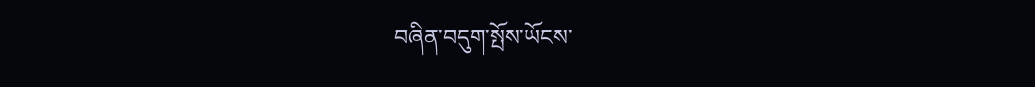བཞིན་བདུག་སྤོས་ཡོངས་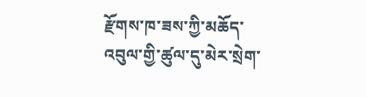རྫོགས་ཁ་ཟས་ཀྱི་མཆོད་འབུལ་གྱི་ཚུལ་དུ་མེར་སྲེག་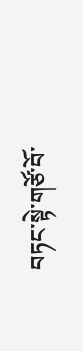བཏང་སྟེ་གཙོ་བོ་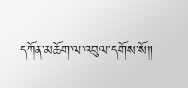དཀོན་མཆོག་ལ་འབུལ་དགོས་སོ༎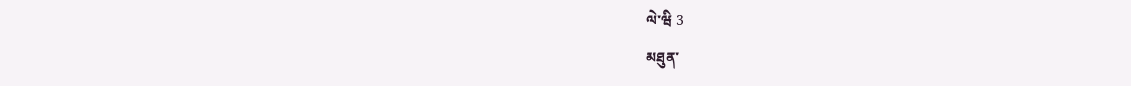ལེ་ཝི 3
མཐུན་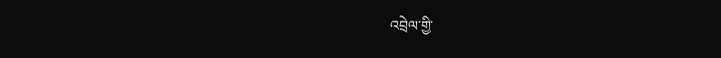འབྲེལ་གྱི་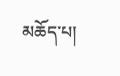མཆོད་པ།